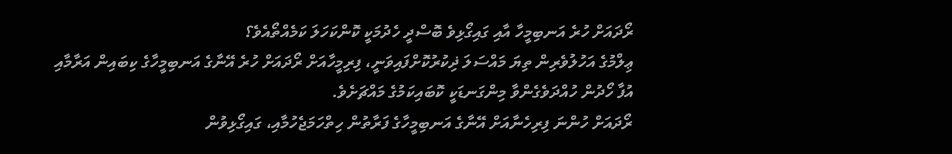ރޯދައަށް ހުރެ އަނބިމީހާ އާއި ގައިގޯޅިވެ ބޮސްދީ ހެދުމަކީ ކޮންކަހަލަ ކަމެއްތޯއެވެ؟
ޢިލްމުގެ އަހުލުވެރިން ތިޔަ މައްސަލަ ޛިކުރުކޮށްފައިވަނީ، ފިރިމީހާއަށް ރޯދައަށް ހުރެ އޭނާގެ އަނބިމީހާގެ ކިބައިން އަރާމާއި އުފާ ހޯދުން ހުއްދަވެގެންވާ މިންގަނޑަކީ ކޮބައިކަމުގެ މައްޗަށެވެ.
ރޯދައަށް ހުންނަ ފިރިހެނާއަށް އޭނާގެ އަނބިމީހާގެ ފަރާތުން ހިތްހަމަޖެހުމާއި، ގައިގޯޅިވުން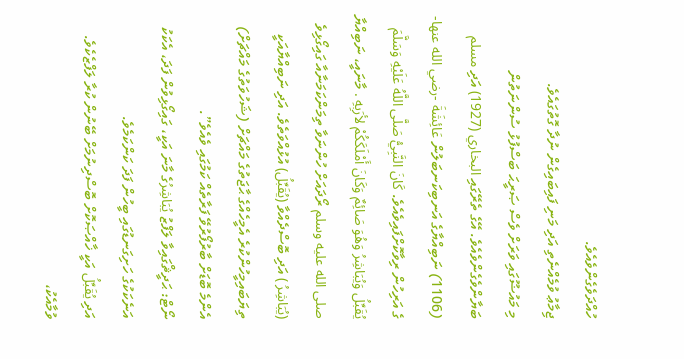ހުއްދަވެގެންވެއެވެ.
ޖިމާޢު ވުމެއްނެތި އަދި މަނި ފައިބައިގެން ނުދާ ގޮތުގައެވެ.
މި މައުޟޫގައި ވަރަށް ވެސް ޞަރީޙަ ބަސްފުޅު ސުންނަތުން ބަޔާންވެގެންވެއެވެ. އޭގެ ތެރޭގައި البخاري (1927) އަދި مسلم (1106) ނަބިއްޔާގެ އަނބިކަނބަލުން عَائِشَةَ -رضي الله عنها- ގެ އަރިހުން ރިވާކޮށްފައިވެއެވެ. كَانَ النَّبِيُّ صَلَّى اللَّهُ عَلَيْهِ وَسَلَّمَ يُقَبِّلُ وَيُبَاشِرُ وَهُوَ صَائِمٌ وَكَانَ أَمْلَكَكُمْ لأرَبِهِ . މާނައީ، ނަބިއްޔާ صلى الله عليه وسلم ރޯދައަށް ހުންނަވާ ތިމަންކަމަނާއާ ގައިގޯޅިވެ (يُبَاشِرُ ) އަދި ބޮސްދެއްވާ (يُقَبِّلُ) އުޅުއްވަތެވެ. އަދި ނަބިއްޔާއަކީ ތިޔަބައިމީހުންކުރެ އެމީހެއްގެ ޙާޖަތުގެ މައްޗަށް (ޝަހުވަތުގެ މައްޗަށް) އެންމެ ބޮޑަށް ބާރުފޯރުވޭ ފަރާތެއް ކަމުގައި ވެއެވެ”.
ނޯޓް: ޙަދީޘްގައިވާ ލަފްޒު يُبَاشِرُގެ މާނަ އަކީ، ގައިގޯޅިވުން ފަދަ، އެކަކު އަނެކަކުގެ ހަށިގަނޑުގައި ބީހުން ފަދަ ކަންކަމެވެ.
އަދި يُقَبِّلُ އަކީ ޚާއްޞަކޮށް ބޮސްދިނުމަށް ބޭނުން ކުރާ ލަފްޒެކެވެ.
ވުމާއެކު،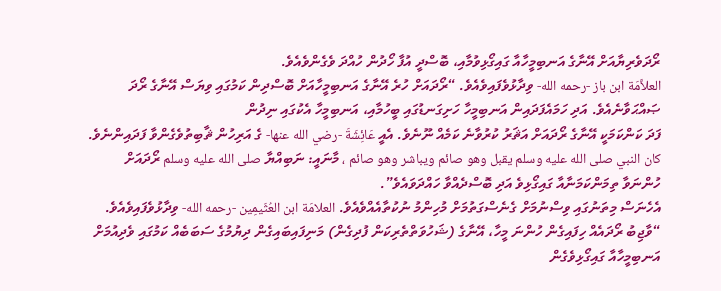ރޯދަވެރިޔާއަށް އޭނާގެ އަނބިމީހާއާ ގައިގޯޅިވުމާއި، ބޮސްދީ އުފާ ހޯދުން ހުއްދަ ވެގެންވެއެވެ.
العلاَّمَة ابن باز -رحمه الله- ވިދާޅުވެފައިވެއެވެ. “ރޯދައަށް ހުރެ އޭނާގެ އަނބިމީހާއަށް ބޮސްދިން ކަމުގައި ވިޔަސް އޭނާގެ ރޯދަ ޞައްޙަވާނެއެވެ. އަދި ހަމައެފަދައިން އަނބިމީހާ ހަށިގަނޑުގައި ބީހުމާއި، އަނބިމީހާ އެކުގައި ނިދުން
ފަދަ ކަންކަމަކީ އޭނާގެ ރޯދައަށް އަޘަރު ކުރުވާނެ ކަމެއް ނޫނެވެ. އެއީ عَائِشَةَ -رضي الله عنها- ގެ އަރިހުން ޘާބިތުވެގެންވާ ފަދައިންނެވެ. كان النبي صلى الله عليه وسلم يقبل وهو صائم ويباشر وهو صائم ، މާނައީ: ނަބިއްޔާ صلى الله عليه وسلم ރޯދައަށް ހުންނަވާ ތިމަންކަމަނާއާ ގައިގޯޅިވެ އަދި ބޮސްދެއްވާ ހައްދަވައެވެ”.
އެހެނަސް މިތަނުގައި ވިސްނުމަށް ގެނެސްގަތުމަށް މުހިންމު ނުކުތާއެއްވެއެވެ. العلامَة ابن العُثَيمِين -رحمه الله- ވިދާޅުވެފައިވެއެވެ. “ވާޖިބު ރޯދައެއް ހިފައިގެން ހުންނަ މީހާ، އޭނާގެ (ޝަހުވަތްތެރިކަން ފުދިގެން) މަނިފައިބައިގެން ދިޔުމުގެ ސަބަބެއް ކަމުގައި ވެދިއުމަށް އަނބިމީހާއާ ގައިގޯޅިވެގެން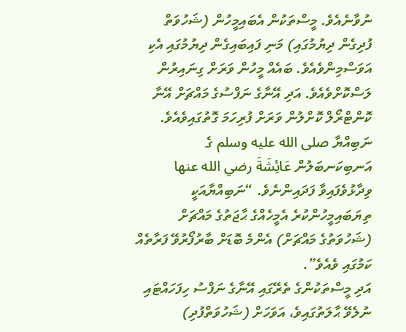ނުވާނެއެވެ. މީސްތަކުން އެބައިމީހުން (ޝަހުވަތް ފުދިގެން ދިޔުމުގައި) މަނި ފައިބައިގެން ދިޔުމުގައި އެކި އަވަސްމިންވެއެވެ. ބައެއް މީހުން ވަރަށް ގިނައިރުން ލަސްކޮށްވެއެވެ. އަދި އޭނާގެ ނަފްސުގެ މައްޗަށް އޭނާ ކޮންޓްރޯލް ކޮށްލުން ވަރަށް ފުރިހަމަ ގޮތުގައިވެއެވެ. ނަބިއްޔާ صلى الله عليه وسلم ގެ އަނބިކަނބަލުން عَائِشَةَ رضي الله عنها ވިދާޅުވެފައިވާ ފަދައިންނެވެ. “ނަބިއްޔާއަކީ ތިޔަބައިމީހުންކުރެ އެމީހެއްގެ ޙާޖަތުގެ މައްޗަށް (ޝަހުވަތުގެ މައްޗަށް) އެންމެ ބޮޑަށް ބާރުފޯރުވޭ ފަރާތެއް ކަމުގައި ވެއެވެ”.
އަދި މީސްތަކުންގެ ތެރޭގައި އޭނާގެ ނަފްސު ހިފަހައްޓައި ނުލެވޭ ޙާލަތުގައިވެ، އަވަހަށް (ޝަހުވަތްފުދި)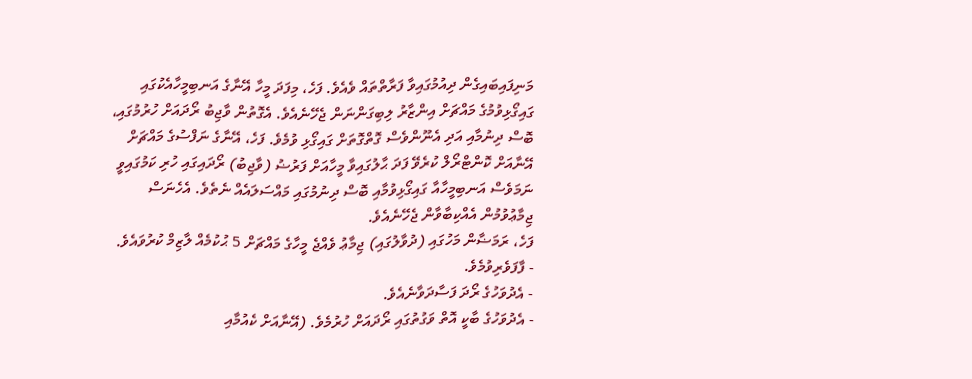މަނިފައިބައިގެން ދިއުމުގައިވާ ފަރާތްތައް ވެއެވެ. ފަހެ، މިފަދަ މީހާ އޭނާގެ އަނބިމީހާއެކުގައި ގައިގޯޅިވުމުގެ މައްޗަށް އިންޒާރު ލިބިގަންނަން ޖެހޭނެއެވެ. އެގޮތުން ވާޖިބު ރޯދައަށް ހުރުމުގައި، ބޮސް ދިނުމާއި އަދި އެނޫންވެސް ގޮތްގޮތަށް ގައިގޯޅި ވުމެވެ. ފަހެ، އޭނާގެ ނަފްސުގެ މައްޗަށް އޭނާއަށް ކޮންޓްރޯލް ކުރެވޭ ފަދަ ޙާލުގައިވާ މީހާއަށް ފަރުޟު (ވާޖިބު) ރޯދައިގައި ހުރި ކަމުގައިވީ ނަމަވެސް އަނބިމީހާއާ ގައިގޯޅިވުމާއި ބޮސް ދިނުމުގައި މައްސަލައެއް ނެތެވެ. އެހެނަސް ޖިމާޢުވުމުން އެއްކިބާވާން ޖެހޭނެއެވެ.
ފަހެ، ރަމަޟާން މަހުގައި (ދުވާލުގައި) ޖިމާޢު ވެއްޖެ މީހާގެ މައްޗަށް 5 ޙުކުމެއް ލާޒިމް ކުރުވައެވެ.
- ފާފަވެރިވުމެވެ.
- އެދުވަހުގެ ރޯދަ ފަސާދަވާނެއެވެ.
- އެދުވަހުގެ ބާކީ އޮތް ވަގުތުގައި ރޯދައަށް ހުރުމެވެ. (އޭނާއަށް ކެއުމާއި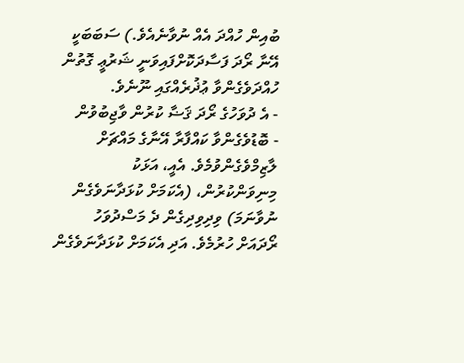ބުއިން ހުއްދަ އެއް ނުވާނެއެވެ.) ސަބަބަކީ އޭނާ ރޯދަ ފަސާދަކޮށްފައިވަނީ ޝަރުޢީ ގޮތުން ހުއްދަވެގެންވާ ޢުޛުރެއްގައި ނޫނެވެ.
- އެ ދުވަހުގެ ރޯދަ ޤަޟާ ކުރުން ވާޖިބުވުން
- ބޮޑުވެގެންވާ ކައްފާރާ އޭނާގެ މައްޗަށް ލާޒިމްވެގެންވުމެވެ. އެއީ، އަޅަކު މިނިވަންކުރުން، (އެކަމަށް ކުޅަދާނަވެގެން ނުވާނަމަ) ވިދިވިދިގެން ދެ މަސްދުވަހު ރޯދައަށް ހުރުމެވެ. އަދި އެކަމަށް ކުޅަދާނަވެގެން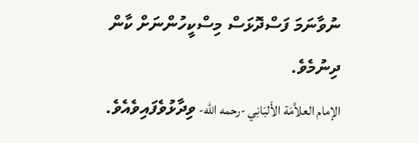ނުވާނަމަ ފަސްދޮޅަސް މިސްކީހުންނަށް ކާން ދިނުމެވެ.
الإمام العلاَّمَة الأَلبَانِي -رحمه الله- ވިދާޅުވެފައިވެއެވެ.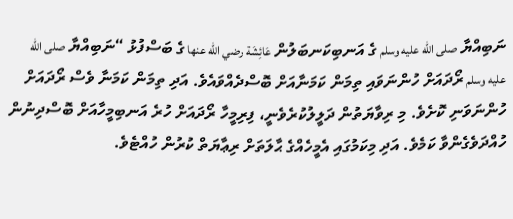ނަބިއްޔާ صلى الله عليه وسلم ގެ އަނބިކަނބަލުން عَائِشَة رضي الله عنها ގެ ބަސްފުޅު “ނަބިއްޔާ صلى الله عليه وسلم ރޯދައަށް ހުންނަވައި ތިމަން ކަމަނާއަށް ބޮސްދެއްވައެވެ. އަދި ތިމަން ކަމަނާ ވެސް ރޯދައަށް ހުންނަވަނި ކޮށެވެ. މި ރިވާޔަތުން ދަލީލުކުރެވެނީ، ފިރިމީހާ ރޯދައަށް ހުރެ އަނބިމީހާއަށް ބޮސްދިނުން ހުއްދަވެގެންވާ ކަމެވެ. އަދި މިކަމުގައި އެމީހެއްގެ ޙާލަތަށް ރިޢާޔަތް ކުރުން ހުއްޓެވެ.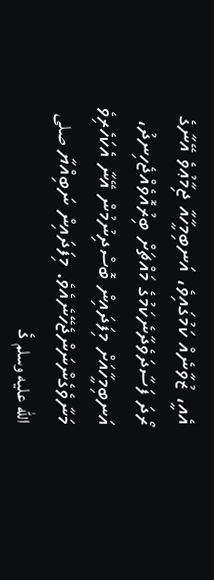އެއީ، ޒުވާނެއް ކަމުގައިވެ، އަނބިމީހާއާ ޖިމާޢުވެ އޭނާގެ ރޯދަ ފަސާދަވެދާނެކަމުގެ މައްޗަށް ބިރުއޮވެއްޖެހިނދު، އަނބިމީހާއަށް މިފަދައިން ބޮސްދިނުމުން އޭނާ އެކަހެރިވެ މަނާވެގެންނަންޖެހޭނެއެވެ. މިފަދައިން ނަބިއްޔާ صلى الله عليه وسلم ގެ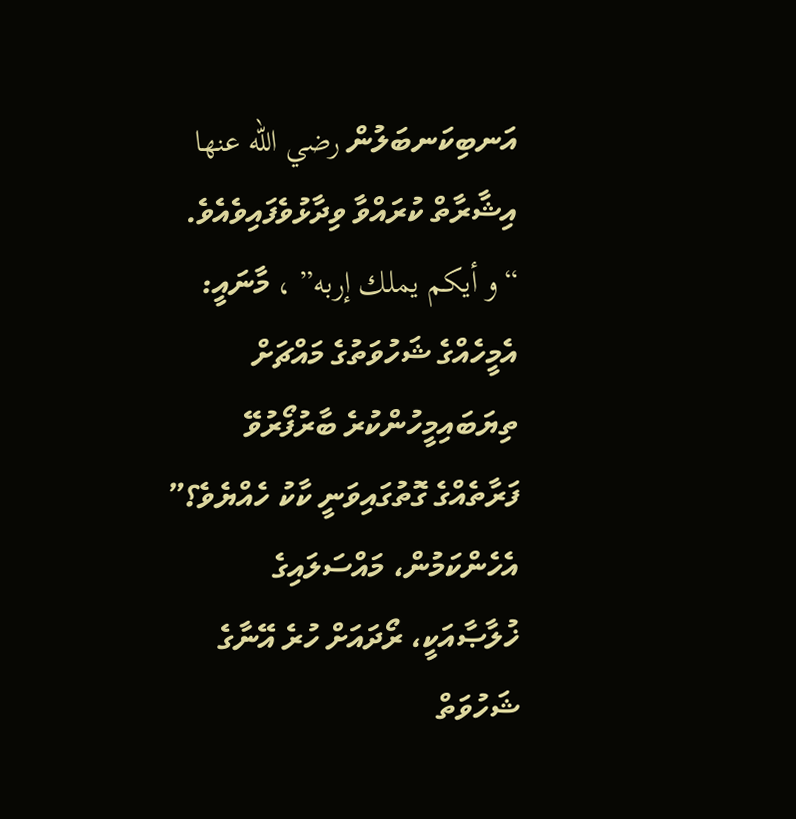އަނބިކަނބަލުން رضي الله عنها އިޝާރާތް ކުރައްވާ ވިދާޅުވެފައިވެއެވެ. “و أيكم يملك إربه” ، މާނައީ: އެމީހެއްގެ ޝަހުވަތުގެ މައްޗަށް ތިޔަބައިމީހުންކުރެ ބާރުފޯރުވޭ ފަރާތެއްގެ ގޮތުގައިވަނީ ކާކު ހެއްޔެވެ؟”
އެހެންކަމުން، މައްސަލައިގެ ޚުލާޞާއަކީ، ރޯދައަށް ހުރެ އޭނާގެ ޝަހުވަތް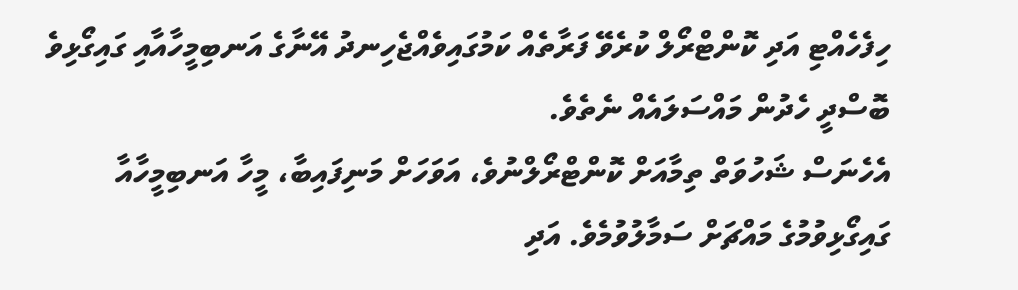ހިފެހެއްޓި އަދި ކޮންޓްރޯލް ކުރެވޭ ފަރާތެއް ކަމުގައިވެއްޖެހިނދު އޭނާގެ އަނބިމީހާއާއި ގައިގޯޅިވެ ބޮސްދީ ހެދުން މައްސަލައެއް ނެތެވެ.
އެހެނަސް ޝަހުވަތް ތިމާއަށް ކޮންޓްރޯލްނުވެ، އަވަހަށް މަނިފައިބާ، މީހާ އަނބިމީހާއާ ގައިގޯޅިވުމުގެ މައްޗަށް ސަމާލުވުމެވެ. އަދި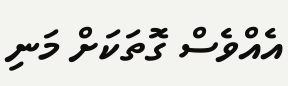އެއްވެސް ގޮތަކަށް މަނި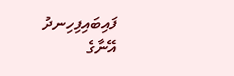ފައިބައިފިހިނދު އޭނާގެ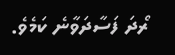ރޯދަ ފަސާދަވާނެ ކަމެވެ.